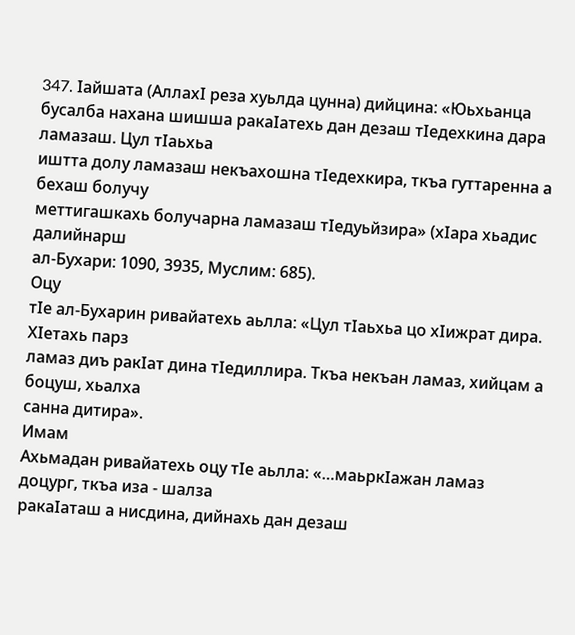347. Iайшата (АллахI реза хуьлда цунна) дийцина: «Юьхьанца
бусалба нахана шишша ракаIатехь дан дезаш тIедехкина дара ламазаш. Цул тIаьхьа
иштта долу ламазаш некъахошна тIедехкира, ткъа гуттаренна а бехаш болучу
меттигашкахь болучарна ламазаш тIедуьйзира» (хIара хьадис далийнарш
ал-Бухари: 1090, 3935, Муслим: 685).
Оцу
тIе ал-Бухарин ривайатехь аьлла: «Цул тIаьхьа цо хIижрат дира. ХIетахь парз
ламаз диъ ракIат дина тIедиллира. Ткъа некъан ламаз, хийцам а боцуш, хьалха
санна дитира».
Имам
Ахьмадан ривайатехь оцу тIе аьлла: «…маьркIажан ламаз доцург, ткъа иза - шалза
ракаIаташ а нисдина, дийнахь дан дезаш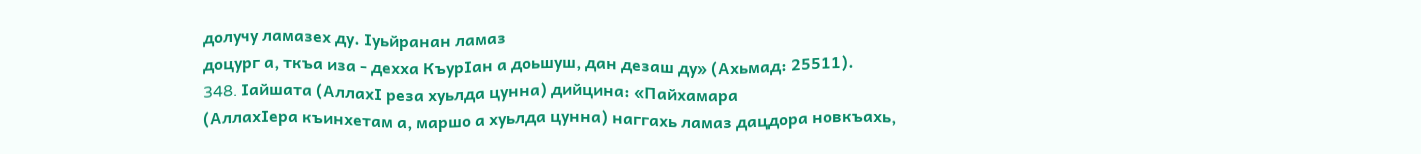долучу ламазех ду. Iуьйранан ламаз
доцург а, ткъа иза - дехха КъурIан а доьшуш, дан дезаш ду» (Ахьмад: 25511).
348. Iайшата (АллахI реза хуьлда цунна) дийцина: «Пайхамара
(АллахIера къинхетам а, маршо а хуьлда цунна) наггахь ламаз дацдора новкъахь,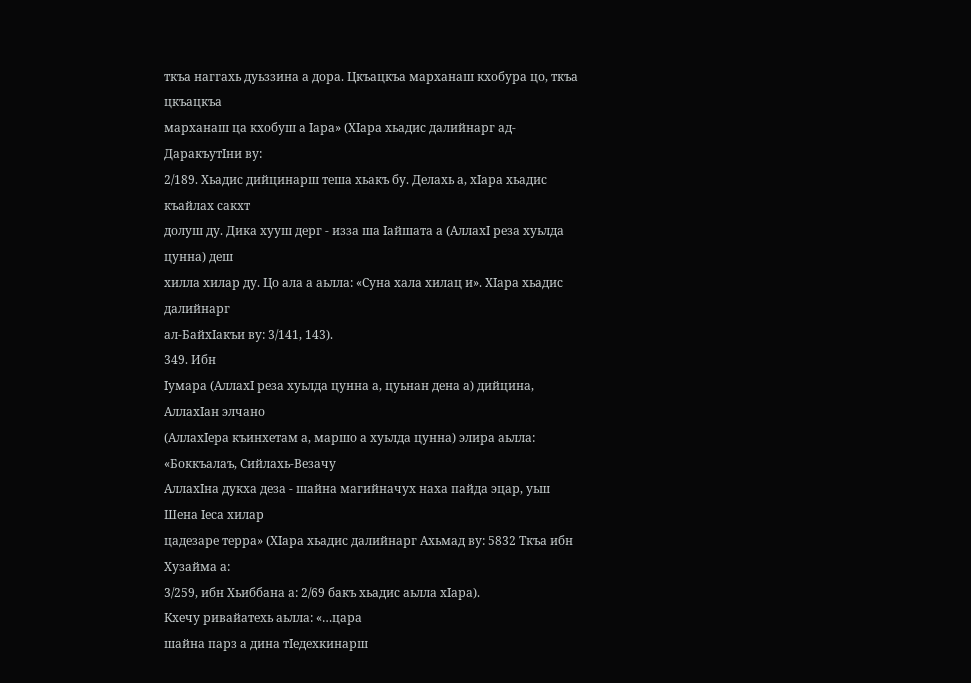ткъа наггахь дуьззина а дора. Цкъацкъа марханаш кхобура цо, ткъа цкъацкъа
марханаш ца кхобуш а Iара» (ХIара хьадис далийнарг ад-ДаракъутIни ву:
2/189. Хьадис дийцинарш теша хьакъ бу. Делахь а, хIара хьадис къайлах сакхт
долуш ду. Дика хууш дерг - изза ша Iайшата а (АллахI реза хуьлда цунна) деш
хилла хилар ду. Цо ала а аьлла: «Суна хала хилац и». ХIара хьадис далийнарг
ал-БайхIакъи ву: 3/141, 143).
349. Ибн
Iумара (АллахI реза хуьлда цунна а, цуьнан дена а) дийцина, АллахIан элчано
(АллахIера къинхетам а, маршо а хуьлда цунна) элира аьлла: «Боккъалаъ, Сийлахь-Везачу
АллахIна дукха деза - шайна магийначух наха пайда эцар, уьш Шена Iеса хилар
цадезаре терра» (ХIара хьадис далийнарг Ахьмад ву: 5832 Ткъа ибн Хузайма а:
3/259, ибн Хьиббана а: 2/69 бакъ хьадис аьлла хIара).
Кхечу ривайатехь аьлла: «…цара
шайна парз а дина тIедехкинарш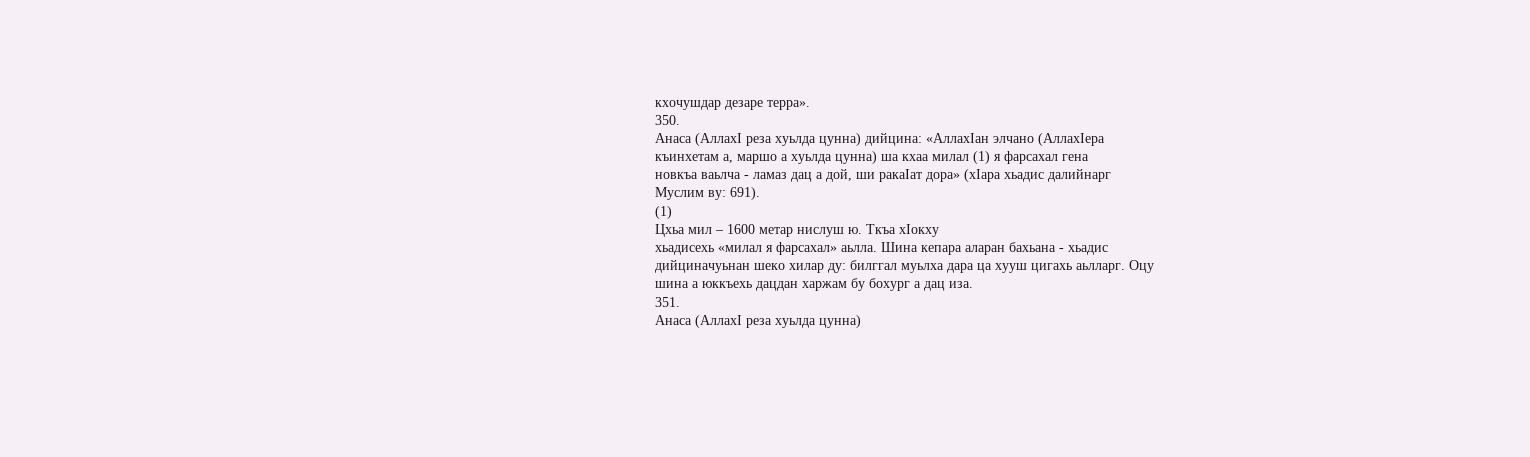кхочушдар дезаре терра».
350.
Анаса (АллахI реза хуьлда цунна) дийцина: «АллахIан элчано (АллахIера
къинхетам а, маршо а хуьлда цунна) ша кхаа милал (1) я фарсахал гена
новкъа ваьлча - ламаз дац а дой, ши ракаIат дора» (хIара хьадис далийнарг
Муслим ву: 691).
(1)
Цхьа мил – 1600 метар нислуш ю. Ткъа хIокху
хьадисехь «милал я фарсахал» аьлла. Шина кепара аларан бахьана - хьадис
дийциначуьнан шеко хилар ду: билггал муьлха дара ца хууш цигахь аьлларг. Оцу
шина а юккъехь дацдан харжам бу бохург а дац иза.
351.
Анаса (АллахI реза хуьлда цунна)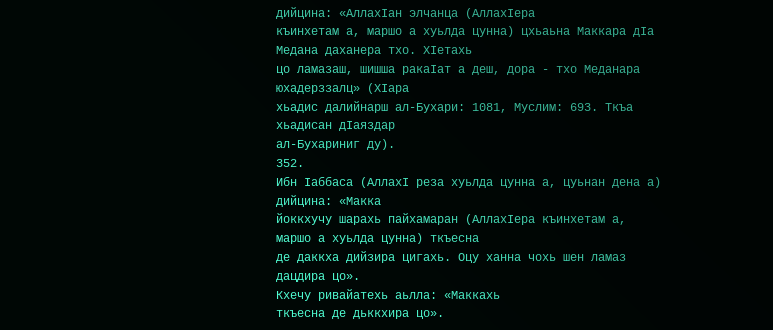дийцина: «АллахIан элчанца (АллахIера
къинхетам а, маршо а хуьлда цунна) цхьаьна Маккара дIа Медана даханера тхо. ХIетахь
цо ламазаш, шишша ракаIат а деш, дора - тхо Меданара юхадерззалц» (ХIара
хьадис далийнарш ал-Бухари: 1081, Муслим: 693. Ткъа хьадисан дIаяздар
ал-Бухариниг ду).
352.
Ибн Iаббаса (АллахI реза хуьлда цунна а, цуьнан дена а) дийцина: «Макка
йоккхучу шарахь пайхамаран (АллахIера къинхетам а, маршо а хуьлда цунна) ткъесна
де даккха дийзира цигахь. Оцу ханна чохь шен ламаз дацдира цо».
Кхечу ривайатехь аьлла: «Маккахь
ткъесна де дьккхира цо».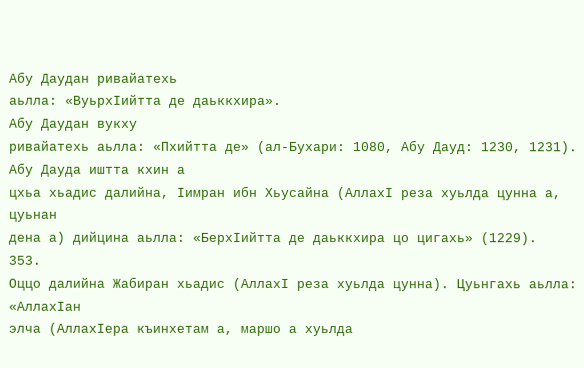Абу Даудан ривайатехь
аьлла: «ВуьрхIийтта де даьккхира».
Абу Даудан вукху
ривайатехь аьлла: «Пхийтта де» (ал-Бухари: 1080, Абу Дауд: 1230, 1231).
Абу Дауда иштта кхин а
цхьа хьадис далийна, Iимран ибн Хьусайна (АллахI реза хуьлда цунна а, цуьнан
дена а) дийцина аьлла: «БерхIийтта де даьккхира цо цигахь» (1229).
353.
Оццо далийна Жабиран хьадис (АллахI реза хуьлда цунна). Цуьнгахь аьлла: «АллахIан
элча (АллахIера къинхетам а, маршо а хуьлда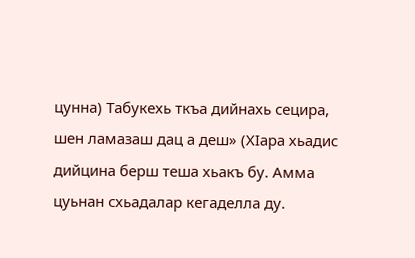цунна) Табукехь ткъа дийнахь сецира,
шен ламазаш дац а деш» (ХIара хьадис дийцина берш теша хьакъ бу. Амма
цуьнан схьадалар кегаделла ду.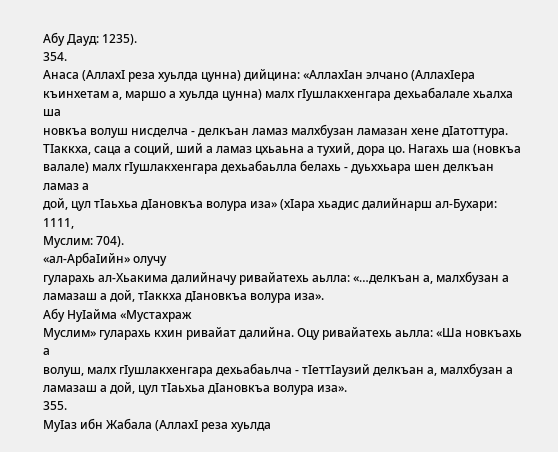Абу Дауд: 1235).
354.
Анаса (АллахI реза хуьлда цунна) дийцина: «АллахIан элчано (АллахIера
къинхетам а, маршо а хуьлда цунна) малх гIушлакхенгара дехьабалале хьалха ша
новкъа волуш нисделча - делкъан ламаз малхбузан ламазан хене дIатоттура.
ТIаккха, саца а соций, ший а ламаз цхьаьна а тухий, дора цо. Нагахь ша (новкъа
валале) малх гIушлакхенгара дехьабаьлла белахь - дуьххьара шен делкъан ламаз а
дой, цул тIаьхьа дIановкъа волура иза» (хIара хьадис далийнарш ал-Бухари: 1111,
Муслим: 704).
«ал-АрбаIийн» олучу
гуларахь ал-Хьакима далийначу ривайатехь аьлла: «…делкъан а, малхбузан а
ламазаш а дой, тIаккха дIановкъа волура иза».
Абу НуIайма «Мустахраж
Муслим» гуларахь кхин ривайат далийна. Оцу ривайатехь аьлла: «Ша новкъахь а
волуш, малх гIушлакхенгара дехьабаьлча - тIеттIаузий делкъан а, малхбузан а
ламазаш а дой, цул тIаьхьа дIановкъа волура иза».
355.
МуIаз ибн Жабала (АллахI реза хуьлда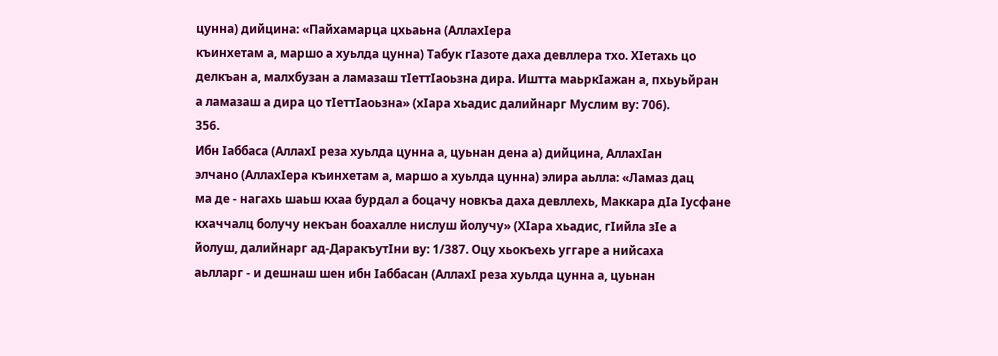цунна) дийцина: «Пайхамарца цхьаьна (АллахIера
къинхетам а, маршо а хуьлда цунна) Табук гIазоте даха девллера тхо. ХIетахь цо
делкъан а, малхбузан а ламазаш тIеттIаоьзна дира. Иштта маьркIажан а, пхьуьйран
а ламазаш а дира цо тIеттIаоьзна» (хIара хьадис далийнарг Муслим ву: 706).
356.
Ибн Iаббаса (АллахI реза хуьлда цунна а, цуьнан дена а) дийцина, АллахIан
элчано (АллахIера къинхетам а, маршо а хуьлда цунна) элира аьлла: «Ламаз дац
ма де - нагахь шаьш кхаа бурдал а боцачу новкъа даха девллехь, Маккара дIа Iусфане
кхаччалц болучу некъан боахалле нислуш йолучу» (ХIара хьадис, гIийла зIе а
йолуш, далийнарг ад-ДаракъутIни ву: 1/387. Оцу хьокъехь уггаре а нийсаха
аьлларг - и дешнаш шен ибн Iаббасан (АллахI реза хуьлда цунна а, цуьнан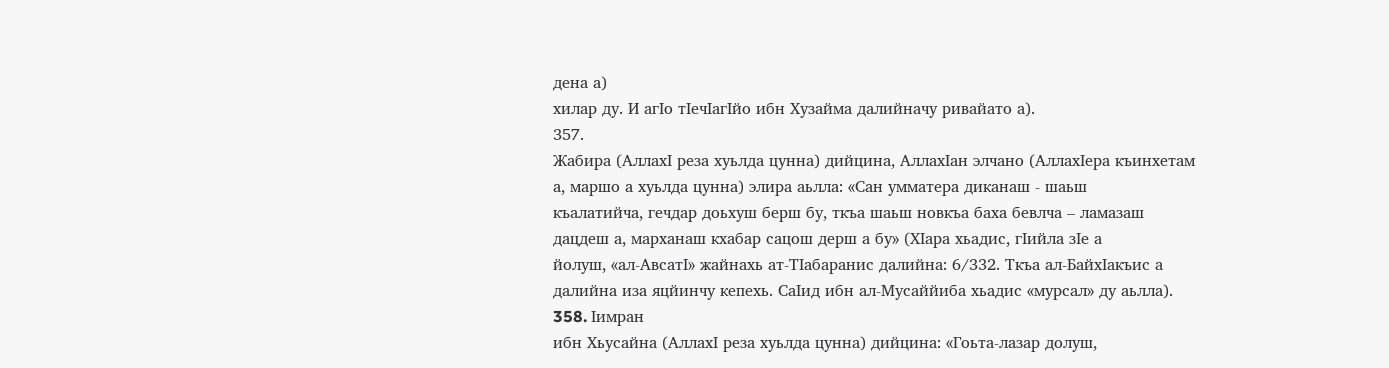дена а)
хилар ду. И агIо тIечIагIйо ибн Хузайма далийначу ривайато а).
357.
Жабира (АллахI реза хуьлда цунна) дийцина, АллахIан элчано (АллахIера къинхетам
а, маршо а хуьлда цунна) элира аьлла: «Сан умматера диканаш - шаьш
къалатийча, гечдар доьхуш берш бу, ткъа шаьш новкъа баха бевлча – ламазаш
дацдеш а, марханаш кхабар сацош дерш а бу» (ХIара хьадис, гIийла зIе а
йолуш, «ал-АвсатI» жайнахь ат-ТIабаранис далийна: 6/332. Ткъа ал-БайхIакъис а
далийна иза яцйинчу кепехь. СаIид ибн ал-Мусаййиба хьадис «мурсал» ду аьлла).
358. Iимран
ибн Хьусайна (АллахI реза хуьлда цунна) дийцина: «Гоьта-лазар долуш,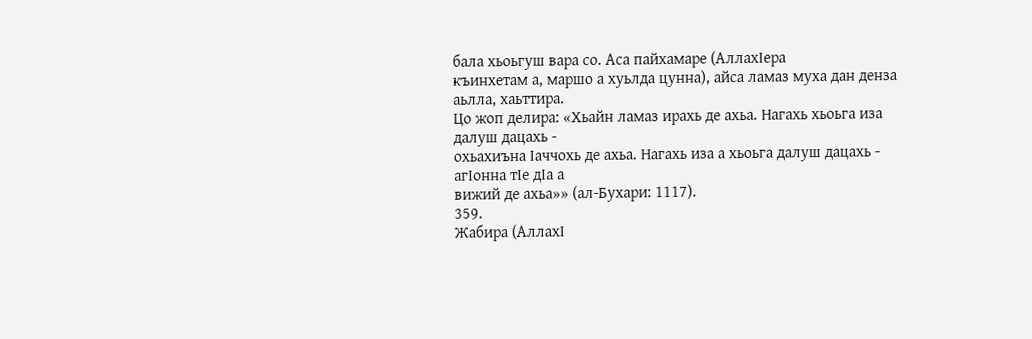бала хьоьгуш вара со. Аса пайхамаре (АллахIера
къинхетам а, маршо а хуьлда цунна), айса ламаз муха дан денза аьлла, хаьттира.
Цо жоп делира: «Хьайн ламаз ирахь де ахьа. Нагахь хьоьга иза далуш дацахь -
охьахиъна Iаччохь де ахьа. Нагахь иза а хьоьга далуш дацахь - агIонна тIе дIа а
вижий де ахьа»» (ал-Бухари: 1117).
359.
Жабира (АллахI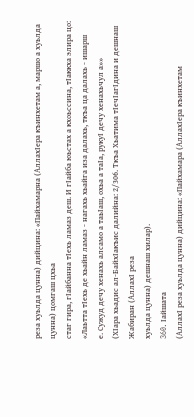реза хуьлда цунна) дийцина: «Пайхамарна (АллахIера къинхетам а, маршо а хуьлда цунна) цомгаш цхьа
стаг гира, гIайбанна тIехь ламаз деш. И гIайба юьстах а кхоьссина, тIаккха элира цо:
«Лаьтта тIехь де хьайн ламаз - нагахь хьайга иза далахь, ткъа ца далахь - ишарш
е. Сужуд дечу хенахь алсамо а таьIаш, охьа а таIа, рукуI дечу хенахьчул а»»
(ХIара хьадис ал-БайхIакъис далийна: 2/306. Ткъа Хьатима тIечIагIдина и дешнаш Жабиран (АллахI реза
хуьлда цунна) дешнаш хилар).
360. Iайшата
(АллахI реза хуьлда цунна) дийцина: «Пайхамара (АллахIера къинхетам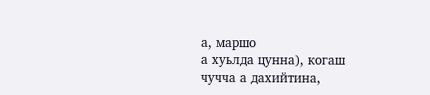а, маршо
а хуьлда цунна), когаш чучча а дахийтина,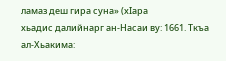ламаз деш гира суна» (хIара
хьадис далийнарг ан-Насаи ву: 1661. Ткъа ал-Хьакима: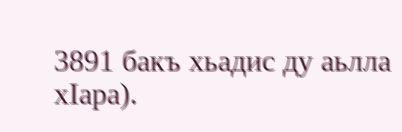3891 бакъ хьадис ду аьлла
хIара).